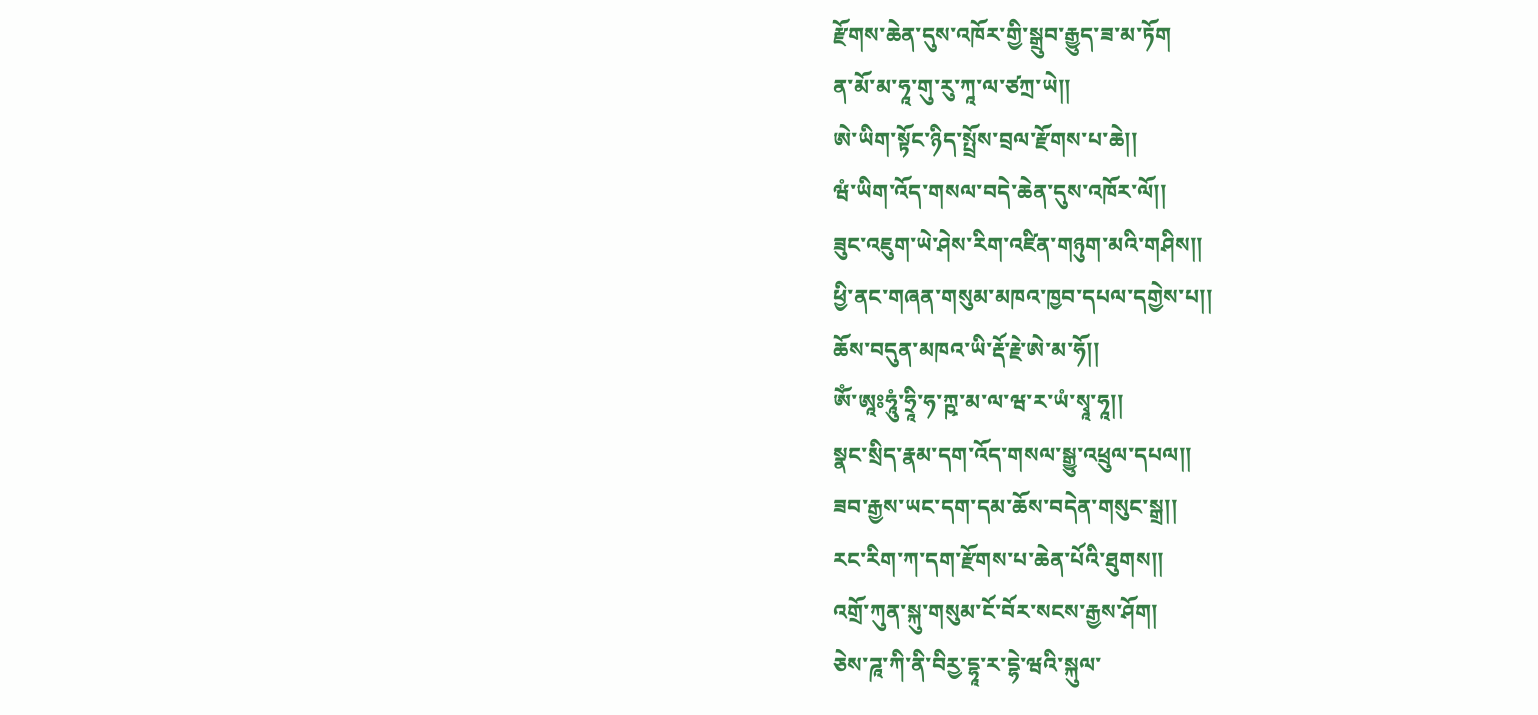རྫོགས་ཆེན་དུས་འཁོར་གྱི་སྒྲུབ་རྒྱུད་ཟ་མ་ཏོག
ན་མོ་མ་ཧཱ་གུ་རུ་ཀཱ་ལ་ཙཀྲ་ཡེ།།
ཨེ་ཡིག་སྟོང་ཉིད་སྤྲོས་བྲལ་རྫོགས་པ་ཆེ།།
ཝཾ་ཡིག་འོད་གསལ་བདེ་ཆེན་དུས་འཁོར་ལོ།།
ཟུང་འཇུག་ཡེ་ཤེས་རིག་འཛིན་གཉུག་མའི་གཤིས།།
ཕྱི་ནང་གཞན་གསུམ་མཁའ་ཁྱབ་དཔལ་དགྱེས་པ།།
ཆོས་བདུན་མཁའ་ཡི་རྡོ་རྗེ་ཨེ་མ་ཧོ།།
ཨོཾ་ཨཱཿཧཱུཾ་ཧྲཱི་ཧ་ཀྵ་མ་ལ་ཝ་ར་ཡཾ་སྭཱ་ཧཱ།།
སྣང་སྲིད་རྣམ་དག་འོད་གསལ་སྒྱུ་འཕྲུལ་དཔལ།།
ཟབ་རྒྱས་ཡང་དག་དམ་ཆོས་བདེན་གསུང་སྒྲ།།
རང་རིག་ཀ་དག་རྫོགས་པ་ཆེན་པོའི་ཐུགས།།
འགྲོ་ཀུན་སྐུ་གསུམ་ངོ་བོར་སངས་རྒྱས་ཤོག།
ཅེས་ཌཱ་ཀི་ནི་བིརྱ་དྷཱ་ར་དྷེ་ཝའི་སྐུལ་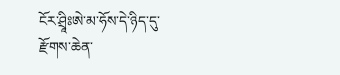ངོར་ཤྲཱིཿཨེ་མ་ཧོས་དེ་ཉིད་དུ་རྫོགས་ཆེན་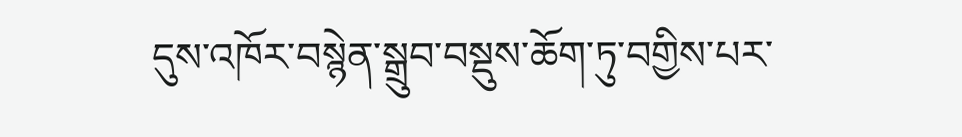དུས་འཁོར་བསྙེན་སྒྲུབ་བསྡུས་ཆོག་ཏུ་བགྱིས་པར་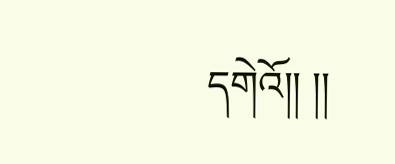དགེའོ།། །།